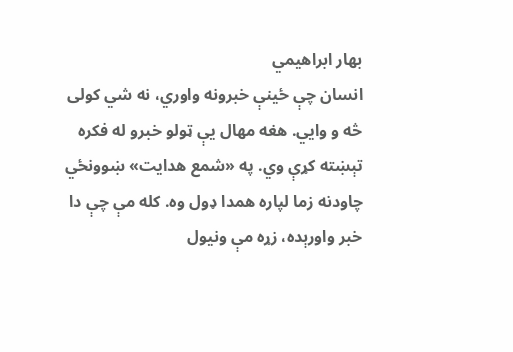بهار ابراهیمي
انسان چې ځینې خبرونه واوري، نه شي کولی څه و وايي. هغه مهال یې ټولو خبرو له فکره تېښته کړې وي. په «شمع هدایت» ښوونځي چاودنه زما لپاره همدا ډول وه. کله مې چې دا خبر واورېده، زړه مې ونیول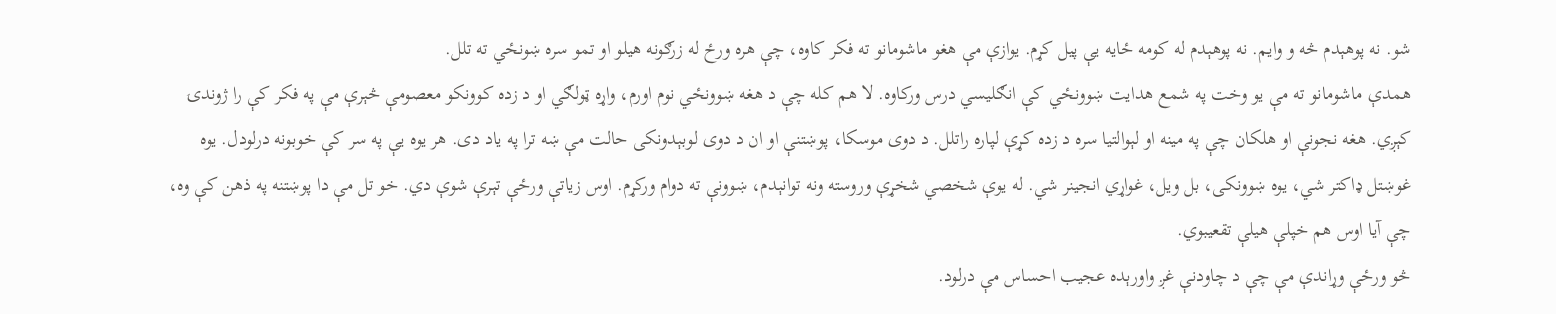شو. نه پوهېدم څه و وایم. نه پوهېدم له کومه ځایه یې پیل کړم. یوازې مې هغو ماشومانو ته فکر کاوه، چې هره ورځ له زرګونه هیلو او تمو سره ښونځي ته تلل.
همدې ماشومانو ته مې یو وخت په شمع هدایت ښوونځي کې انګلیسي درس ورکاوه. لا هم کله چې د هغه ښوونځي نوم اورم، واړه ټولګي او د زده کوونکو معصومې څېرې مې په فکر کې را ژوندۍ کېږي. هغه نجونې او هلکان چې په مینه او لېوالتیا سره د زده کړې لپاره راتلل. د دوی موسکا، پوښتنې او ان د دوی لوبېدونکی حالت مې ښه ترا په یاد دی. هر یوه یې په سر کې خوبونه درلودل. یوه غوښتل ډاکتر شي، یوه ښوونکی، بل ویل، غواړي انجینر شي. له یوې شخصي شخړې وروسته ونه توانېدم، ښوونې ته دوام ورکړم. اوس زیاتې ورځې تېرې شوې دي. خو تل مې دا پوښتنه په ذهن کې وه، چې آیا اوس هم خپلې هیلې تقعیبوي.
څو ورځې وړاندې مې چې د چاودنې غږ واورېده عجیب احساس مې درلود.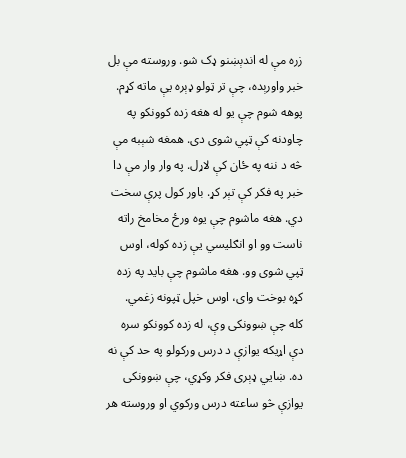زره مې له اندېښنو ډک شو. وروسته مې بل خبر واورېده، چې تر ټولو ډېره یې ماته کړم. پوهه شوم چې یو له هغه زده کوونکو په چاودنه کې ټپي شوی دی. همغه شېبه مې څه د ننه په ځان کې لاړل. په وار وار مې دا خبر په فکر کې تېر کړ. باور کول پرې سخت دي. هغه ماشوم چې یوه ورځ مخامخ راته ناست وو او انګلیسي یې زده کوله، اوس ټپي شوی وو. هغه ماشوم چې باید په زده کړه بوخت وای، اوس خپل ټپونه زغمي.
کله چې ښوونکی وې، له زده کوونکو سره دې اړیکه یوازې د درس ورکولو په حد کې نه ده. ښايي ډېری فکر وکړي، چې ښوونکی یوازې څو ساعته درس ورکوي او وروسته هر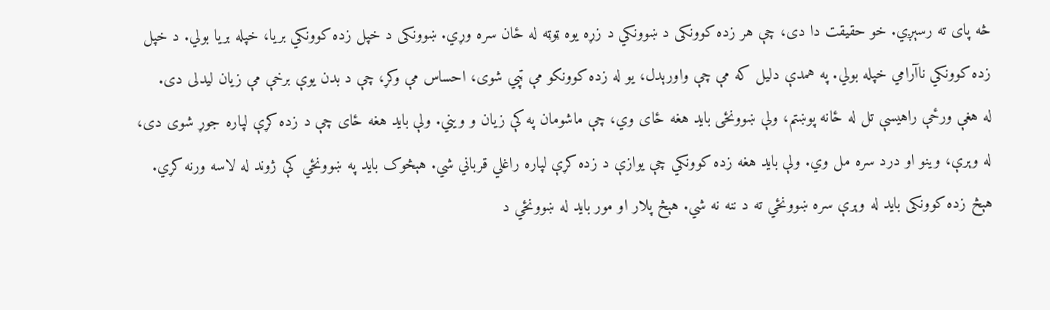څه پای ته رسېږي. خو حقیقت دا دی، چې هر زده کوونکی د ښوونکي د زړه یوه ټوټه له ځان سره وړي. ښوونکی د خپل زده کوونکي بریا، خپله بریا بولي. د خپل زده کوونکي ناآرامي خپله بولي. په همدې دلیل که مې چې واورېدل، یو له زده کوونکو مې ټپي شوی، احساس مې وکړ، چې د بدن یوې برخې مې زیان لیدلی دی.
له هغې ورځې راهیسې تل له ځانه پوښتم، ولې ښوونځی باید هغه ځای وي، چې ماشومان په کې زیان و ویني. ولې باید هغه ځای چې د زده کړې لپاره جوړ شوی دی، له وېرې، وینو او درد سره مل وي. ولې باید هغه زده کوونکي چې یوازې د زده کړې لپاره راغلي قرباني شي. هېڅوک باید په ښوونځي کې ژوند له لاسه ورنه کړي. هېڅ زده کوونکی باید له وېرې سره ښوونځي ته د ننه نه شي. هېڅ پلار او مور باید له ښوونځي د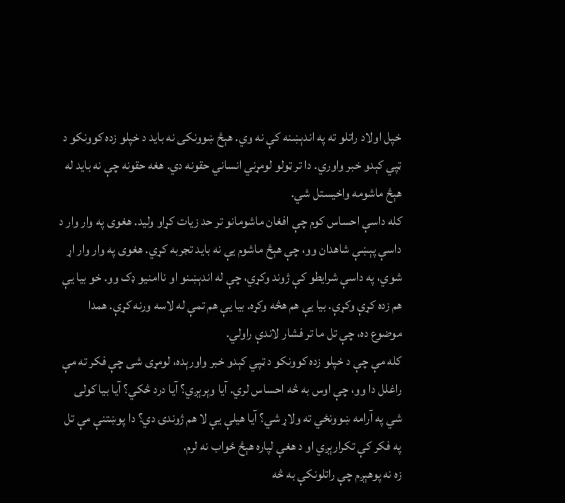خپل اولاد راتلو ته په اندېښنه کې نه وي. هېڅ ښوونکی نه باید د خپلو زده کوونکو د ټپي کېدو خبر واوري. دا تر ټولو لومړني انساني حقونه دي. هغه حقونه چې نه باید له هېڅ ماشومه واخیستل شي.
کله داسې احساس کوم چې افغان ماشومانو تر حد زیات کړاو ولید. هغوی په وار وار د داسې پېښې شاهدان وو، چې هېڅ ماشوم یې نه باید تجربه کړي. هغوی په وار وار اړ شوي، په داسې شرایطو کې ژوند وکړي، چې له اندېښنو او ناامنیو ډک وو. خو بیا یې هم زده کړې وکړې. بیا یې هم هڅه وکړه. بیا یې هم تمې له لاسه ورنه کړې. همدا موضوع ده، چې تل ما تر فشار لاندې راولي.
کله مې چې د خپلو زده کوونکو د ټپي کېدو خبر واورېده، لومړی شی چې فکر ته مې راغلل دا وو، چې اوس به څه احساس لري. آیا وېرېږي؟ آیا درد څکي؟ آیا بیا کولی شي په آرامه ښوونځي ته ولاړ شي؟ آیا هیلې یې لا هم ژوندۍ دي؟ دا پوښتنې مې تل په فکر کې تکرارېږي او د هغې لپاره هېڅ ځواب نه لرم.
زه نه پوهېږم چې راتلونکې به څه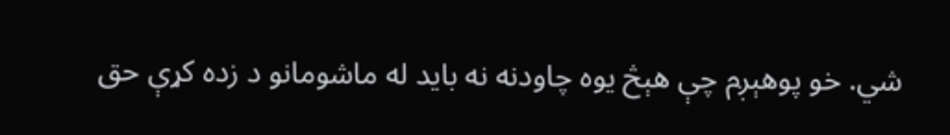شي. خو پوهېږم چې هېڅ یوه چاودنه نه باید له ماشومانو د زده کړې حق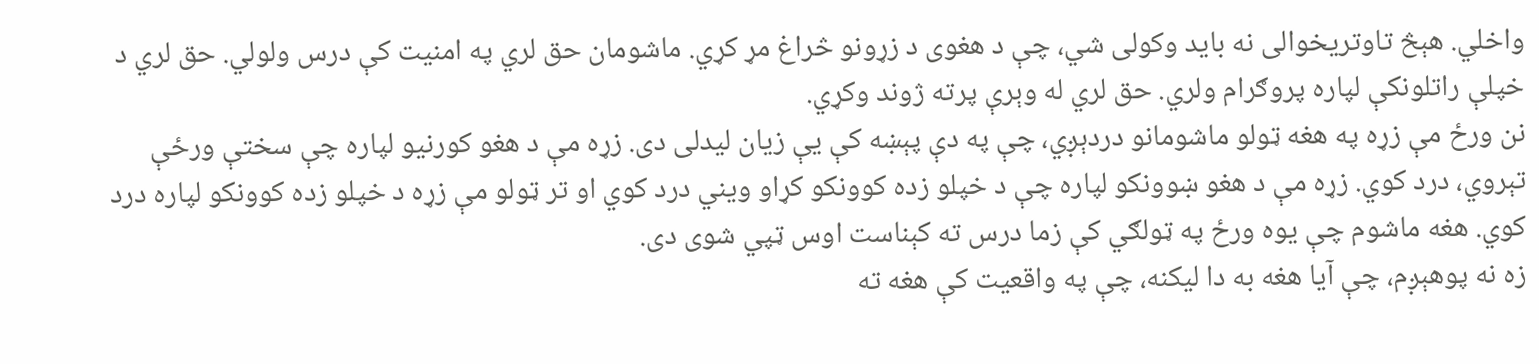واخلي. هېڅ تاوتریخوالی نه باید وکولی شي، چې د هغوی د زړونو څراغ مړ کړي. ماشومان حق لري په امنیت کې درس ولولي. حق لري د خپلې راتلونکې لپاره پروګرام ولري. حق لري له وېرې پرته ژوند وکړي.
نن ورځ مې زړه په هغه ټولو ماشومانو دردېږي، چې په دې پېښه کې یې زیان لیدلی دی. زړه مې د هغو کورنیو لپاره چې سختې ورځې تېروي، درد کوي. زړه مې د هغو ښوونکو لپاره چې د خپلو زده کوونکو کړاو ویني درد کوي او تر ټولو مې زړه د خپلو زده کوونکو لپاره درد کوي. هغه ماشوم چې یوه ورځ په ټولګي کې زما درس ته کېناست اوس ټپي شوی دی.
زه نه پوهېږم، چې آیا هغه به دا لیکنه، چې په واقعیت کې هغه ته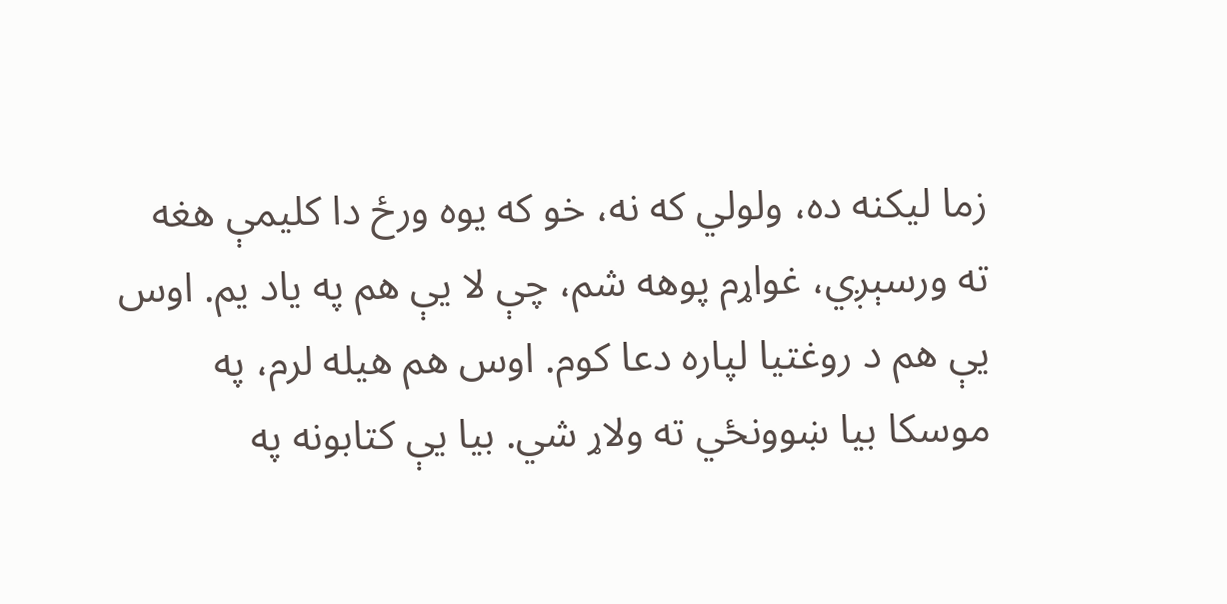زما لیکنه ده، ولولي که نه، خو که یوه ورځ دا کلیمې هغه ته ورسېږي، غواړم پوهه شم، چې لا یې هم په یاد یم. اوس یې هم د روغتیا لپاره دعا کوم. اوس هم هیله لرم، په موسکا بیا ښوونځي ته ولاړ شي. بیا یې کتابونه په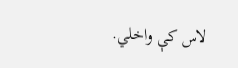لاس کې واخلي.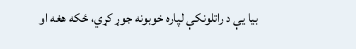بیا یې د راتلونکې لپاره خوبونه جوړ کړي، ځکه هغه او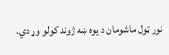نور ټول ماشومان د یوه ښه ژوند کولو وړ دي.